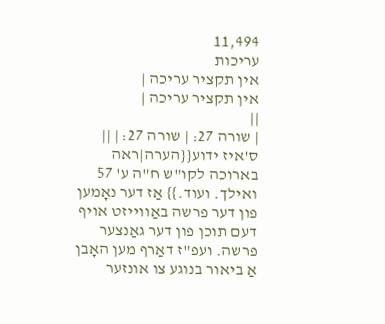11,494
עריכות
אין תקציר עריכה |
אין תקציר עריכה |
||
| שורה 27: | שורה 27: | ||
ס'איז ידוע{{הערה|ראה בארוכה לקו"ש ח"ה ע' 57 ואילך. ועוד.}} אַז דער נאָמען פון דער פרשה באַווייזט אויף דעם תוכן פון דער גאַנצער פרשה. ועפ"ז דאַרף מען האָבן אַ ביאור בנוגע צו אונזער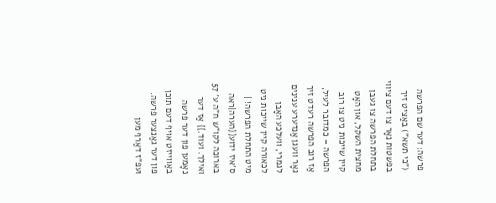פרשה: דער שם הפרשה ("כי תשא") באַציט זיך בפשטות נאָר צו דעם ציווי בתחלת הפרשה צו געבן מחצית השקל, און האָט קיין שייכות ניט צו רוב הפרשה – כמדובר לעיל, אַז רוב הפרשה רעדט זיך גאָר וועגן אַנדערע ענינים לגמרי, וועלכע האָבן לכאורה קיין שייכות ניט מיט התחלת הפרשה! | ס'איז ידוע{{הערה|ראה בארוכה לקו"ש ח"ה ע' 57 ואילך. ועוד.}} אַז דער נאָמען פון דער פרשה באַווייזט אויף דעם תוכן פון דער גאַנצער פרשה. ועפ"ז דאַרף מען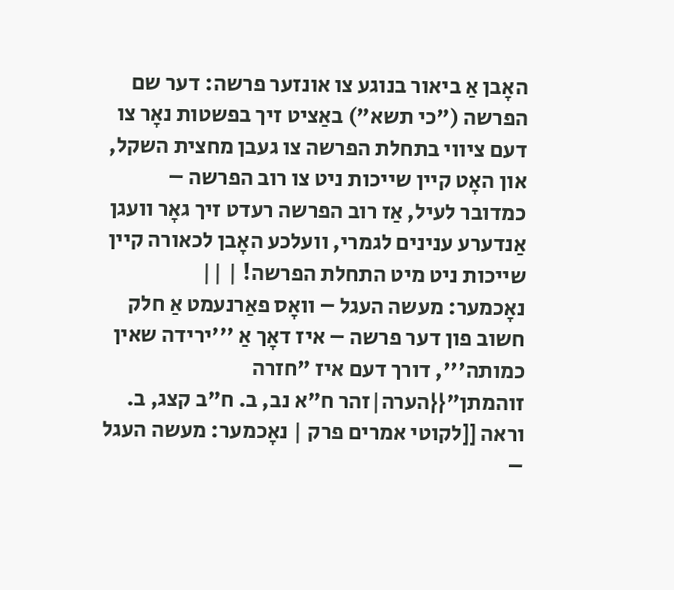האָבן אַ ביאור בנוגע צו אונזער פרשה: דער שם הפרשה ("כי תשא") באַציט זיך בפשטות נאָר צו דעם ציווי בתחלת הפרשה צו געבן מחצית השקל, און האָט קיין שייכות ניט צו רוב הפרשה – כמדובר לעיל, אַז רוב הפרשה רעדט זיך גאָר וועגן אַנדערע ענינים לגמרי, וועלכע האָבן לכאורה קיין שייכות ניט מיט התחלת הפרשה! | ||
נאָכמער: מעשה העגל – וואָס פאַרנעמט אַ חלק חשוב פון דער פרשה – איז דאָך אַ '''ירידה שאין כמותה''', דורך דעם איז "חזרה זוהמתן"{{הערה|זהר ח"א נב, ב. ח"ב קצג, ב. וראה [[לקוטי אמרים פרק | נאָכמער: מעשה העגל –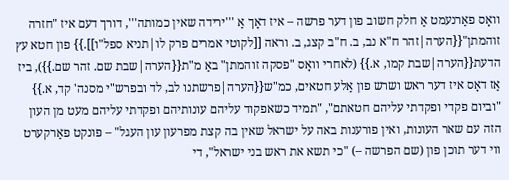וואָס פאַרנעמט אַ חלק חשוב פון דער פרשה – איז דאָך אַ '''ירידה שאין כמותה''', דורך דעם איז "חזרה זוהמתן"{{הערה|זהר ח"א נב, ב. ח"ב קצג, ב. וראה [[לקוטי אמרים פרק לו|תניא ספל"ו]].}} פון חטא עץ הדעת{{הערה|שבת קמו, א.}} (לאחרי וואָס "פסקה זוהמתן" באַ מ"ת{{הערה|שבת שם. זהר שם.}}), ביז אַז דאָס איז דער ראש ושרש פון אַלע חטאים, כמ"ש{{הערה|פרשתנו לב, לד ובפרש"י מסנה' קד, א.}} "וביום פקדי ופקדתי עליהם חטאתם", "תמיד כשאפקוד עליהם עונותיהם ופקדתי עליהם מעט מן העון הזה עם שאר העונות, ואין פורענות באה על ישראל שאין בה קצת מפרעון עון העגל" – פּונקט פאַרקערט ווי דער תוכן פון (שם הפרשה –) "כי תשא את ראש בני ישראל", די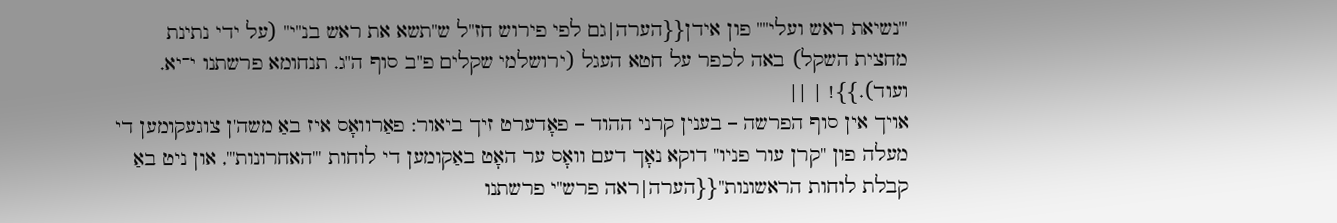'''נשיאת ראש ועלי'''' פון אידן{{הערה|גם לפי פירוש חז"ל ש"תשא את ראש בנ"י" (על ידי נתינת מחצית השקל) באה לכפר על חטא העגל (ירושלמי שקלים פ"ב סוף ה"ג. תנחומא פרשתנו י־יא. ועוד).}}! | ||
אויך אין סוף הפרשה – בענין קרני ההוד – פאָדערט זיך ביאור: פאַרוואָס איז באַ משה'ן צוגעקומען די מעלה פון "קרן עור פניו" דוקא נאָך דעם וואָס ער האָט באַקומען די לוחות '''האחרונות''', און ניט באַ קבלת לוחות הראשונות"{{הערה|ראה פרש"י פרשתנו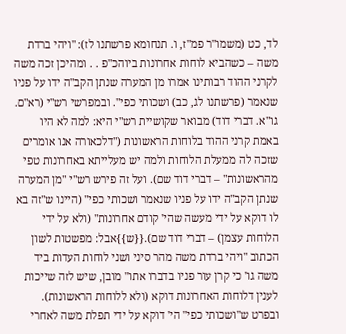לד, כט (משמו"ר פמ"ז, ו. תנחומא פרשתנו לז): "ויהי ברדת משה – כשהביא לוחות אחרונות ביוהכ"פ . . ומהיכן זכה משה לקרני ההוד רבותינו אמרו מן המערה שנתן הקב"ה ידו על פניו שנאמר (פרשתנו לג, כב) ושכותי כפי". ובמפרשי רש"י (רא"ם. גו"א. דברי דוד) מבואר שקושיית רש"י היא: למה לא היו באמת קרני ההוד בלוחות הראשונות ("דלכאורה אנו אומרים שזכה לה ממעלת הלוחות ולמה יש מעלייתא באחרונות טפי מהראשונות" – דברי דוד שם). ועל זה פירש רש"י "מן המערה שנתן הקב"ה ידו על פניו שנאמר ושכותי כפי" (היינו ש"זה בא לו דוקא על ידי מעשה שהי' קודם אחרונות" (ולא על ידי הלוחות עצמן) – דברי דוד שם).{{ש}}אבל: מפשטות לשון הכתוב "ויהי ברדת משה מהר סיני ושני לוחות העדות ביד משה גו' כי קרן עור פניו בדברו אתו" מובן, שיש לזה שייכות לענין דלוחות האחרונות דוקא (ולא ללוחות הראשונות). ובפרט ש"ושכותי כפי" הי' דוקא על ידי תפלת משה לאחרי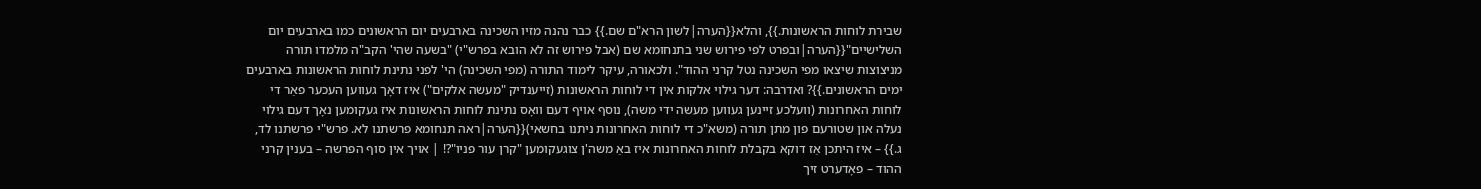שבירת לוחות הראשונות.}}, והלא{{הערה|לשון הרא"ם שם.}} כבר נהנה מזיו השכינה בארבעים יום הראשונים כמו בארבעים יום השלישיים"{{הערה|ובפרט לפי פירוש שני בתנחומא שם (אבל פירוש זה לא הובא בפרש"י) "בשעה שהי' הקב"ה מלמדו תורה מניצוצות שיצאו מפי השכינה נטל קרני ההוד". ולכאורה, עיקר לימוד התורה (מפי השכינה) הי' לפני נתינת לוחות הראשונות בארבעים ימים הראשונים.}}? ואדרבה: דער גילוי אלקות אין די לוחות הראשונות (זייענדיק "מעשה אלקים") איז דאָך געווען העכער פאַר די לוחות האחרונות (וועלכע זיינען געווען מעשה ידי משה), נוסף אויף דעם וואָס נתינת לוחות הראשונות איז געקומען נאָך דעם גילוי נעלה און שטורעם פון מתן תורה (משא"כ די לוחות האחרונות ניתנו בחשאי){{הערה|ראה תנחומא פרשתנו לא. פרש"י פרשתנו לד, ג.}} – איז היתכן אַז דוקא בקבלת לוחות האחרונות איז באַ משה'ן צוגעקומען "קרן עור פניו"?! | אויך אין סוף הפרשה – בענין קרני ההוד – פאָדערט זיך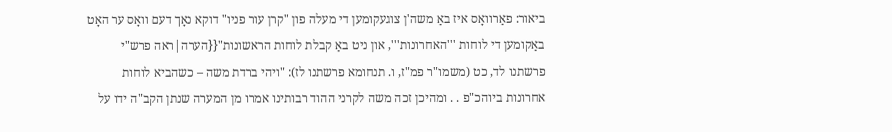ביאור: פאַרוואָס איז באַ משה'ן צוגעקומען די מעלה פון "קרן עור פניו" דוקא נאָך דעם וואָס ער האָט באַקומען די לוחות '''האחרונות''', און ניט באַ קבלת לוחות הראשונות"{{הערה|ראה פרש"י פרשתנו לד, כט (משמו"ר פמ"ז, ו. תנחומא פרשתנו לז): "ויהי ברדת משה – כשהביא לוחות אחרונות ביוהכ"פ . . ומהיכן זכה משה לקרני ההוד רבותינו אמרו מן המערה שנתן הקב"ה ידו על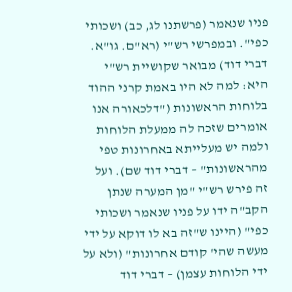פניו שנאמר (פרשתנו לג, כב) ושכותי כפי". ובמפרשי רש"י (רא"ם. גו"א. דברי דוד) מבואר שקושיית רש"י היא: למה לא היו באמת קרני ההוד בלוחות הראשונות ("דלכאורה אנו אומרים שזכה לה ממעלת הלוחות ולמה יש מעלייתא באחרונות טפי מהראשונות" – דברי דוד שם). ועל זה פירש רש"י "מן המערה שנתן הקב"ה ידו על פניו שנאמר ושכותי כפי" (היינו ש"זה בא לו דוקא על ידי מעשה שהי' קודם אחרונות" (ולא על ידי הלוחות עצמן) – דברי דוד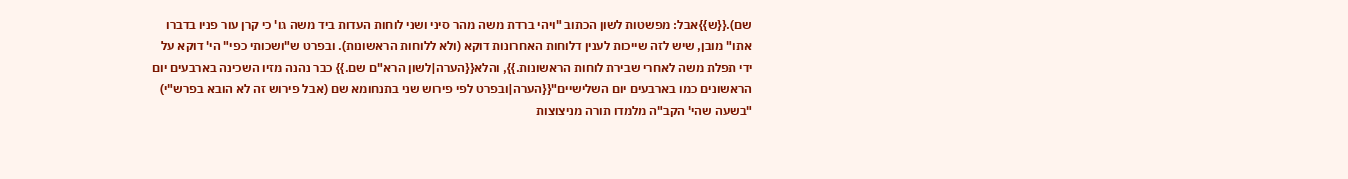שם).{{ש}}אבל: מפשטות לשון הכתוב "ויהי ברדת משה מהר סיני ושני לוחות העדות ביד משה גו' כי קרן עור פניו בדברו אתו" מובן, שיש לזה שייכות לענין דלוחות האחרונות דוקא (ולא ללוחות הראשונות). ובפרט ש"ושכותי כפי" הי' דוקא על ידי תפלת משה לאחרי שבירת לוחות הראשונות.}}, והלא{{הערה|לשון הרא"ם שם.}} כבר נהנה מזיו השכינה בארבעים יום הראשונים כמו בארבעים יום השלישיים"{{הערה|ובפרט לפי פירוש שני בתנחומא שם (אבל פירוש זה לא הובא בפרש"י) "בשעה שהי' הקב"ה מלמדו תורה מניצוצות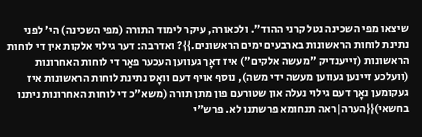שיצאו מפי השכינה נטל קרני ההוד". ולכאורה, עיקר לימוד התורה (מפי השכינה) הי' לפני נתינת לוחות הראשונות בארבעים ימים הראשונים.}}? ואדרבה: דער גילוי אלקות אין די לוחות הראשונות (זייענדיק "מעשה אלקים") איז דאָך געווען העכער פאַר די לוחות האחרונות (וועלכע זיינען געווען מעשה ידי משה), נוסף אויף דעם וואָס נתינת לוחות הראשונות איז געקומען נאָך דעם גילוי נעלה און שטורעם פון מתן תורה (משא"כ די לוחות האחרונות ניתנו בחשאי){{הערה|ראה תנחומא פרשתנו לא. פרש"י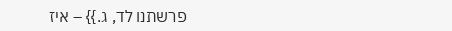פרשתנו לד, ג.}} – איז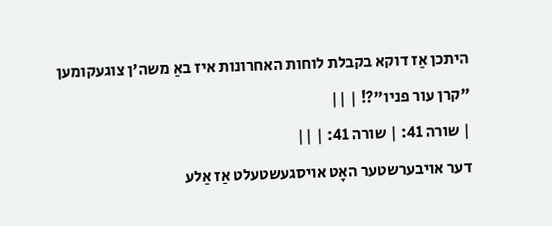היתכן אַז דוקא בקבלת לוחות האחרונות איז באַ משה'ן צוגעקומען "קרן עור פניו"?! | ||
| שורה 41: | שורה 41: | ||
דער אויבערשטער האָט אויסגעשטעלט אַז אַלע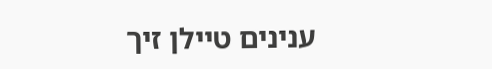ענינים טיילן זיך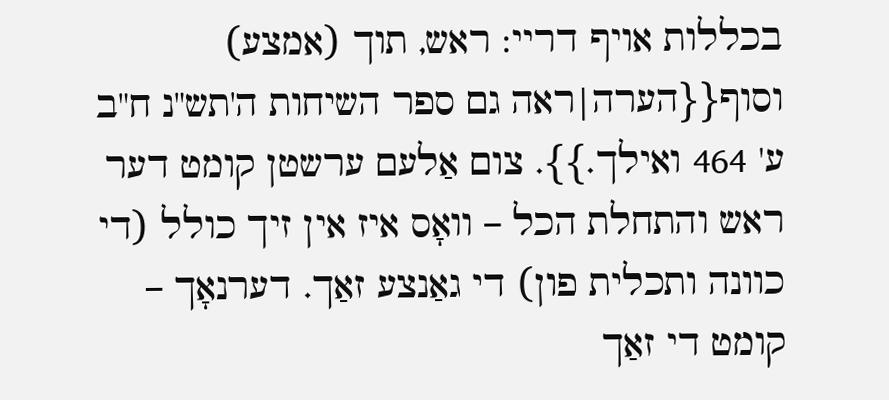בכללות אויף דריי: ראש, תוך (אמצע) וסוף{{הערה|ראה גם ספר השיחות ה'תש"נ ח"ב ע' 464 ואילך.}}. צום אַלעם ערשטן קומט דער ראש והתחלת הכל – וואָס איז אין זיך כולל (די כוונה ותכלית פון) די גאַנצע זאַך. דערנאָך – קומט די זאַך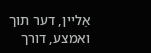אַליין, דער תוך ואמצע, דורך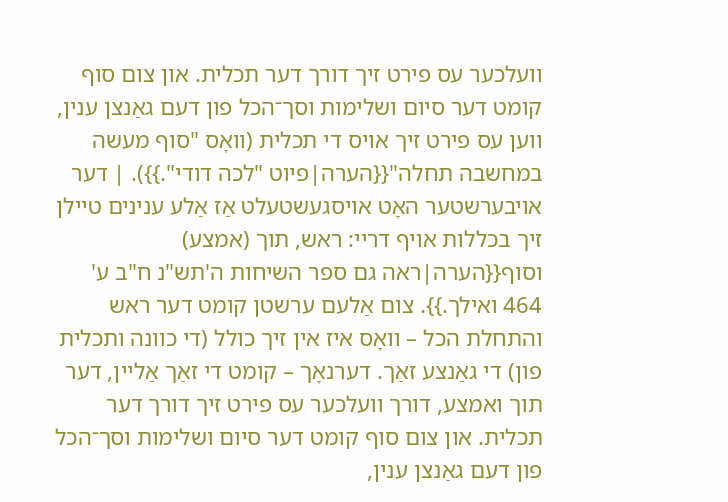וועלכער עס פירט זיך דורך דער תכלית. און צום סוף קומט דער סיום ושלימות וסך־הכל פון דעם גאַנצן ענין, ווען עס פירט זיך אויס די תכלית (וואָס "סוף מעשה במחשבה תחלה"{{הערה|פיוט "לכה דודי".}}). | דער אויבערשטער האָט אויסגעשטעלט אַז אַלע ענינים טיילן זיך בכללות אויף דריי: ראש, תוך (אמצע) וסוף{{הערה|ראה גם ספר השיחות ה'תש"נ ח"ב ע' 464 ואילך.}}. צום אַלעם ערשטן קומט דער ראש והתחלת הכל – וואָס איז אין זיך כולל (די כוונה ותכלית פון) די גאַנצע זאַך. דערנאָך – קומט די זאַך אַליין, דער תוך ואמצע, דורך וועלכער עס פירט זיך דורך דער תכלית. און צום סוף קומט דער סיום ושלימות וסך־הכל פון דעם גאַנצן ענין,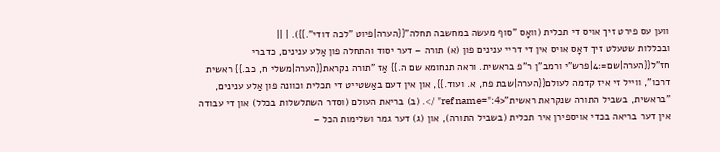ווען עס פירט זיך אויס די תכלית (וואָס "סוף מעשה במחשבה תחלה"{{הערה|פיוט "לכה דודי".}}). | ||
ובכללות שטעלט זיך דאָס אויס אין די דריי ענינים פון (א) תורה – דער יסוד והתחלה פון אַלע ענינים, כדברי חז"ל{{הערה|שם=:4|פרש"י ורמב"ן ר"פ בראשית. וראה תנחומא שם ה.}} אַז "תורה נקראת{{הערה|משלי ח, כב.}} ראשית דרכו", ווייל זי איז קדמה לעולם{{הערה|שבת פח, א. ועוד.}}, און אין דעם באַשטייט די תכלית וכוונה פון אַלע ענינים, "בראשית, בשביל התורה שנקראת ראשית"<ref name=":4" />. (ב) בריאת העולם (וסדר השתלשלות בכלל) און די עבודה אין דער בריאה בכדי אויספירן איר תכלית (בשביל התורה), און (ג) דער גמר ושלימות הכל –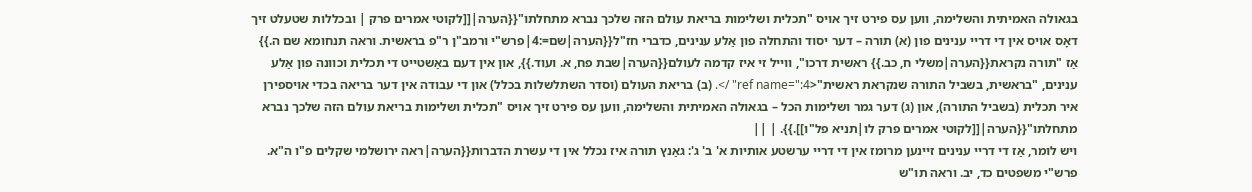בגאולה האמיתית והשלימה, ווען עס פירט זיך אויס "תכלית ושלימות בריאת עולם הזה שלכך נברא מתחלתו"{{הערה|[[לקוטי אמרים פרק | ובכללות שטעלט זיך דאָס אויס אין די דריי ענינים פון (א) תורה – דער יסוד והתחלה פון אַלע ענינים, כדברי חז"ל{{הערה|שם=:4|פרש"י ורמב"ן ר"פ בראשית. וראה תנחומא שם ה.}} אַז "תורה נקראת{{הערה|משלי ח, כב.}} ראשית דרכו", ווייל זי איז קדמה לעולם{{הערה|שבת פח, א. ועוד.}}, און אין דעם באַשטייט די תכלית וכוונה פון אַלע ענינים, "בראשית, בשביל התורה שנקראת ראשית"<ref name=":4" />. (ב) בריאת העולם (וסדר השתלשלות בכלל) און די עבודה אין דער בריאה בכדי אויספירן איר תכלית (בשביל התורה), און (ג) דער גמר ושלימות הכל – בגאולה האמיתית והשלימה, ווען עס פירט זיך אויס "תכלית ושלימות בריאת עולם הזה שלכך נברא מתחלתו"{{הערה|[[לקוטי אמרים פרק לו|תניא פל"ו]].}}. | ||
ויש לומר, אַז די דריי ענינים זיינען מרומז אין די דריי ערשטע אותיות א' ב' ג': גאַנץ תורה איז נכלל אין די עשרת הדברות{{הערה|ראה ירושלמי שקלים פ"ו ה"א. פרש"י משפטים כד, יב. וראה תו"ש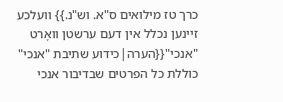כרך טז מילואים ס"א. וש"נ.}} וועלכע זיינען נכלל אין דעם ערשטן וואָרט "אנכי"{{הערה|כידוע שתיבת "אנכי" כוללת כל הפרטים שבדיבור אנכי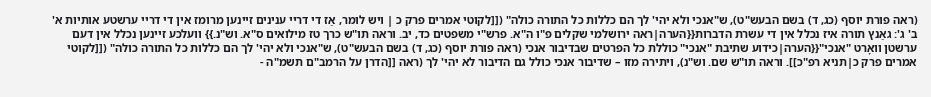(ראה פורת יוסף (כג, ד) בשם הבעש"ט), ש"אנכי ולא יהי' לך הם כללות כל התורה כולה" ([[לקוטי אמרים פרק כ | ויש לומר, אַז די דריי ענינים זיינען מרומז אין די דריי ערשטע אותיות א' ב' ג': גאַנץ תורה איז נכלל אין די עשרת הדברות{{הערה|ראה ירושלמי שקלים פ"ו ה"א. פרש"י משפטים כד, יב. וראה תו"ש כרך טז מילואים ס"א. וש"נ.}} וועלכע זיינען נכלל אין דעם ערשטן וואָרט "אנכי"{{הערה|כידוע שתיבת "אנכי" כוללת כל הפרטים שבדיבור אנכי (ראה פורת יוסף (כג, ד) בשם הבעש"ט), ש"אנכי ולא יהי' לך הם כללות כל התורה כולה" ([[לקוטי אמרים פרק כ|תניא רפ"כ]]. וראה תו"ש שם. וש"נ), ויתירה מזו – שדיבור אנכי כולל גם הדיבור לא יהי' לך (ראה [[הדרן על הרמב"ם תשמ"ה -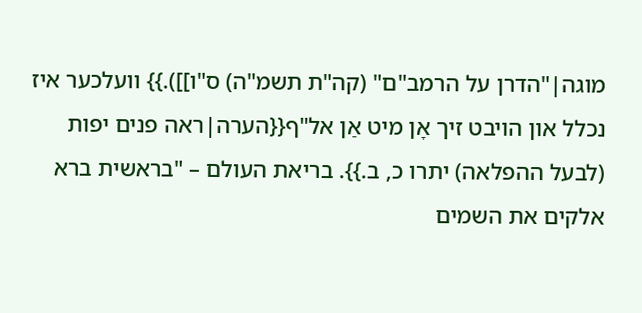מוגה|"הדרן על הרמב"ם" (קה"ת תשמ"ה) ס"ו]]).}} וועלכער איז נכלל און הויבט זיך אָן מיט אַן אל"ף{{הערה|ראה פנים יפות (לבעל ההפלאה) יתרו כ, ב.}}. בריאת העולם – "בראשית ברא אלקים את השמים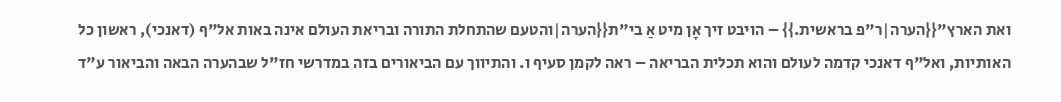ואת הארץ"{{הערה|ר"פ בראשית.}} – הויבט זיך אָן מיט אַ בי"ת{{הערה|והטעם שהתחלת התורה ובריאת העולם אינה באות אל"ף (דאנכי), ראשון כל האותיות, ואל"ף דאנכי קדמה לעולם והוא תכלית הבריאה – ראה לקמן סעיף ו. והתיווך עם הביאורים בזה במדרשי חז"ל שבהערה הבאה והביאור ע"ד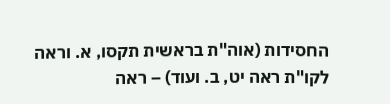החסידות (אוה"ת בראשית תקסו, א. וראה לקו"ת ראה יט, ב. ועוד) – ראה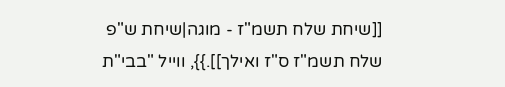[[שיחת שלח תשמ"ז - מוגה|שיחת ש"פ שלח תשמ"ז ס"ז ואילך]].}}, ווייל "בבי"ת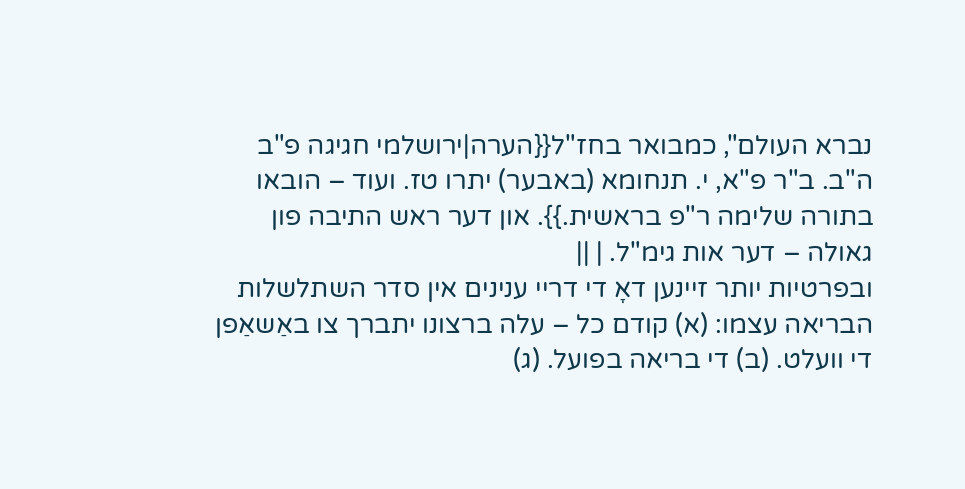נברא העולם", כמבואר בחז"ל{{הערה|ירושלמי חגיגה פ"ב ה"ב. ב"ר פ"א, י. תנחומא (באבער) יתרו טז. ועוד – הובאו בתורה שלימה ר"פ בראשית.}}. און דער ראש התיבה פון גאולה – דער אות גימ"ל. | ||
ובפרטיות יותר זיינען דאָ די דריי ענינים אין סדר השתלשלות הבריאה עצמו: (א) קודם כל – עלה ברצונו יתברך צו באַשאַפן די וועלט. (ב) די בריאה בפועל. (ג)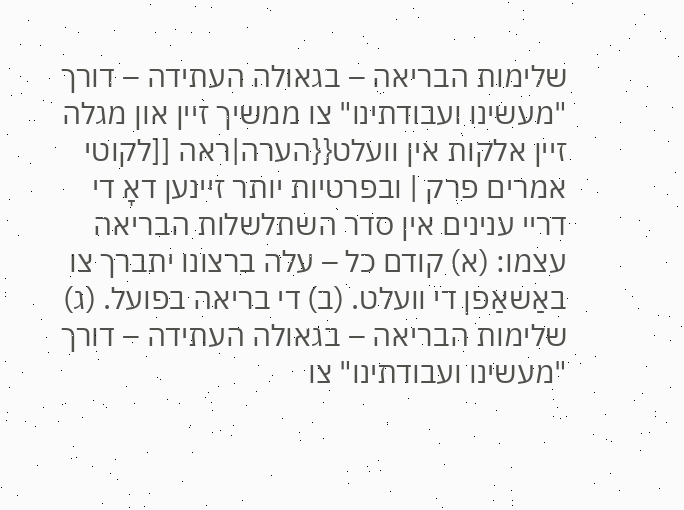שלימות הבריאה – בגאולה העתידה – דורך "מעשינו ועבודתינו" צו ממשיך זיין און מגלה זיין אלקות אין וועלט{{הערה|ראה [[לקוטי אמרים פרק | ובפרטיות יותר זיינען דאָ די דריי ענינים אין סדר השתלשלות הבריאה עצמו: (א) קודם כל – עלה ברצונו יתברך צו באַשאַפן די וועלט. (ב) די בריאה בפועל. (ג) שלימות הבריאה – בגאולה העתידה – דורך "מעשינו ועבודתינו" צו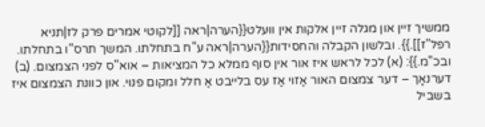ממשיך זיין און מגלה זיין אלקות אין וועלט{{הערה|ראה [[לקוטי אמרים פרק לז|תניא רפל"ז]].}}. ובלשון הקבלה והחסידות{{הערה|ראה ע"ח בתחלתו. המשך תרס"ו בתחלתו. ובכ"מ.}}: (א) לכל לראש איז אור אין סוף ממלא כל המציאות – אוא"ס לפני הצמצום. (ב) דערנאָך – דער צמצום האור אַזוי אַז עס בלייבט אַ חלל ומקום פנוי. און כוונת הצמצום איז בשביל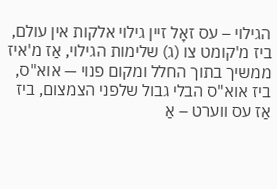הגילוי – עס זאָל זיין גילוי אלקות אין עולם, ביז מ'קומט צו (ג) שלימות הגילוי, אַז מ'איז ממשיך בתוך החלל ומקום פנוי — אוא"ס, ביז אוא"ס הבלי גבול שלפני הצמצום, ביז אַז עס ווערט – אַ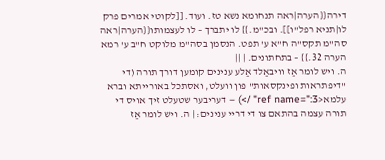דירה{{הערה|ראה תנחומא נשא טז. ועוד. [[לקוטי אמרים פרק לו|תניא רפל"ו]]. ובכ"מ.}} לו יתברך – לו לעצמותו{{הערה|ראה סה"מ תקס"ה ח"א ע' תפט. הנסמן בסה"מ מלוקט ח"ב ע' רמא הערה 32.}} – בתחתונים. | ||
ה. ויש לומר אַז וויבאַלד אַלע ענינים קומען דורך תורה (די "דיפתראות ופינקסאות" פון וועלט, ואסתכל באורייתא וברא עלמא<ref name=":3" />) – דעריבער שטעלט זיך אויס די תורה עצמה בהתאם צו די דריי ענינים: | ה. ויש לומר אַז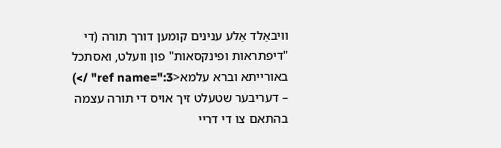וויבאַלד אַלע ענינים קומען דורך תורה (די "דיפתראות ופינקסאות" פון וועלט, ואסתכל באורייתא וברא עלמא<ref name=":3" />) – דעריבער שטעלט זיך אויס די תורה עצמה בהתאם צו די דריי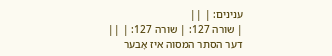ענינים: | ||
| שורה 127: | שורה 127: | ||
דער הסתר המסוה איז אָבער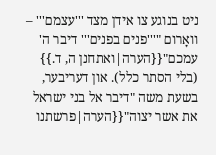ניט בנוגע צו אידן מצד '''עצמם''' – וואָרום "'''פנים בפנים''' דיבר ה' עמכם"{{הערה|ואתחנן ה, ד.}} (בלי הסתר כלל). און דעריבער, בשעת משה "דיבר אל בני ישראל את אשר יצוה"{{הערה|פרשתנו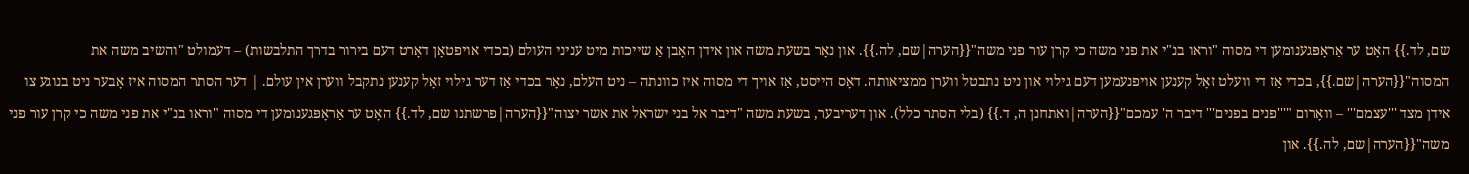שם, לד.}} האָט ער אַראָפּגענומען די מסוה "וראו בנ"י את פני משה כי קרן עור פני משה"{{הערה|שם, לה.}}. און נאָר בשעת משה און אידן האָבן אַ שייכות מיט עניני העולם (בכדי אויפטאָן דאָרט דעם בירור בדרך התלבשות) – דעמולט "והשיב משה את המסוה"{{הערה|שם.}}, בכדי אַז די וועלט זאָל קענען אויפנעמען דעם גילוי און ניט נתבטל ווערן ממציאותה. דאָס הייסט, אַז אויך די מסוה איז כוונתה – ניט העלם, נאָר בכדי אַז דער גילוי זאָל קענען נתקבל ווערן אין עולם. | דער הסתר המסוה איז אָבער ניט בנוגע צו אידן מצד '''עצמם''' – וואָרום "'''פנים בפנים''' דיבר ה' עמכם"{{הערה|ואתחנן ה, ד.}} (בלי הסתר כלל). און דעריבער, בשעת משה "דיבר אל בני ישראל את אשר יצוה"{{הערה|פרשתנו שם, לד.}} האָט ער אַראָפּגענומען די מסוה "וראו בנ"י את פני משה כי קרן עור פני משה"{{הערה|שם, לה.}}. און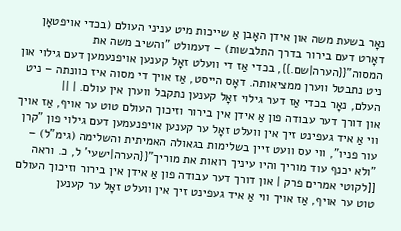נאָר בשעת משה און אידן האָבן אַ שייכות מיט עניני העולם (בכדי אויפטאָן דאָרט דעם בירור בדרך התלבשות) – דעמולט "והשיב משה את המסוה"{{הערה|שם.}}, בכדי אַז די וועלט זאָל קענען אויפנעמען דעם גילוי און ניט נתבטל ווערן ממציאותה. דאָס הייסט, אַז אויך די מסוה איז כוונתה – ניט העלם, נאָר בכדי אַז דער גילוי זאָל קענען נתקבל ווערן אין עולם. | ||
און דורך דער עבודה פון אַ אידן אין בירור וזיכוך העולם טוט ער אויף, אַז אויך ווי אַ איד געפינט זיך אין וועלט זאָל ער קענען אויפנעמען דעם גילוי פון "קרן עור פניו", ווי עס וועט זיין בשלימות בגאולה האמיתית והשלימה (גימ"ל) – "ולא יכנף עוד מוריך והיו עיניך רואות את מוריך"{{הערה|ישעי' ל, כ. וראה [[לקוטי אמרים פרק | און דורך דער עבודה פון אַ אידן אין בירור וזיכוך העולם טוט ער אויף, אַז אויך ווי אַ איד געפינט זיך אין וועלט זאָל ער קענען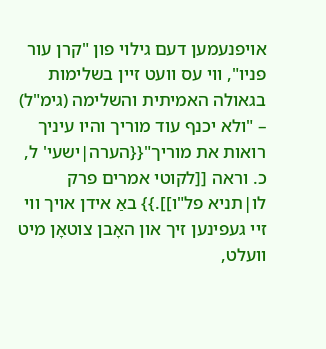אויפנעמען דעם גילוי פון "קרן עור פניו", ווי עס וועט זיין בשלימות בגאולה האמיתית והשלימה (גימ"ל) – "ולא יכנף עוד מוריך והיו עיניך רואות את מוריך"{{הערה|ישעי' ל, כ. וראה [[לקוטי אמרים פרק לו|תניא פל"ו]].}} באַ אידן אויך ווי זיי געפינען זיך און האָבן צוטאָן מיט וועלט,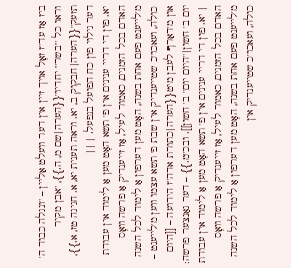ביז אַז עד"ז זאָל אויך זיין אין דער וועלט אַליין – "ונגלה כבוד ה' וראו כל '''בשר''' יחדיו"{{הערה|שם מ, ה.}}, "אבן מקיר תזעק"{{הערה|חבקוק ב, יא. וראה תענית יא, א. חגיגה טז, א.}}, דער גילוי פון כח הפועל בנפעל. | ||
יא. פון די דריי ענינים אין פ' תשא האָט מען אַ לימוד אין עבודת האדם בכל הזמנים, כאמור לעיל, אַז זייענדיק אַ פרשה וואָס מ'לייענט פעם אחת בשנה, האָט מען דערפון אַ לימוד לכל השנה כולה, ועאכו"כ שטייענדיק אין שבת פ' תשא עצמו ווען מ'לייענט – און מ'דאַרף לעבן מיט{{הערה|כתורת אדה"ז הידועה – [[היום יום ב' חשון|"היום יום" ב' חשון]]. ובכ"מ.}} – דער גאַנצער פרשה: | יא. פון די דריי ענינים אין פ' תשא האָט מען אַ לימוד אין עבודת האדם בכל הזמנים, כאמור לעיל, אַז זייענדיק אַ פרשה וואָס מ'לייענט פעם אחת בשנה, האָט מען דערפון אַ לימוד לכל השנה כולה, ועאכו"כ שטייענדיק אין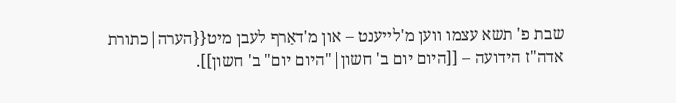שבת פ' תשא עצמו ווען מ'לייענט – און מ'דאַרף לעבן מיט{{הערה|כתורת אדה"ז הידועה – [[היום יום ב' חשון|"היום יום" ב' חשון]].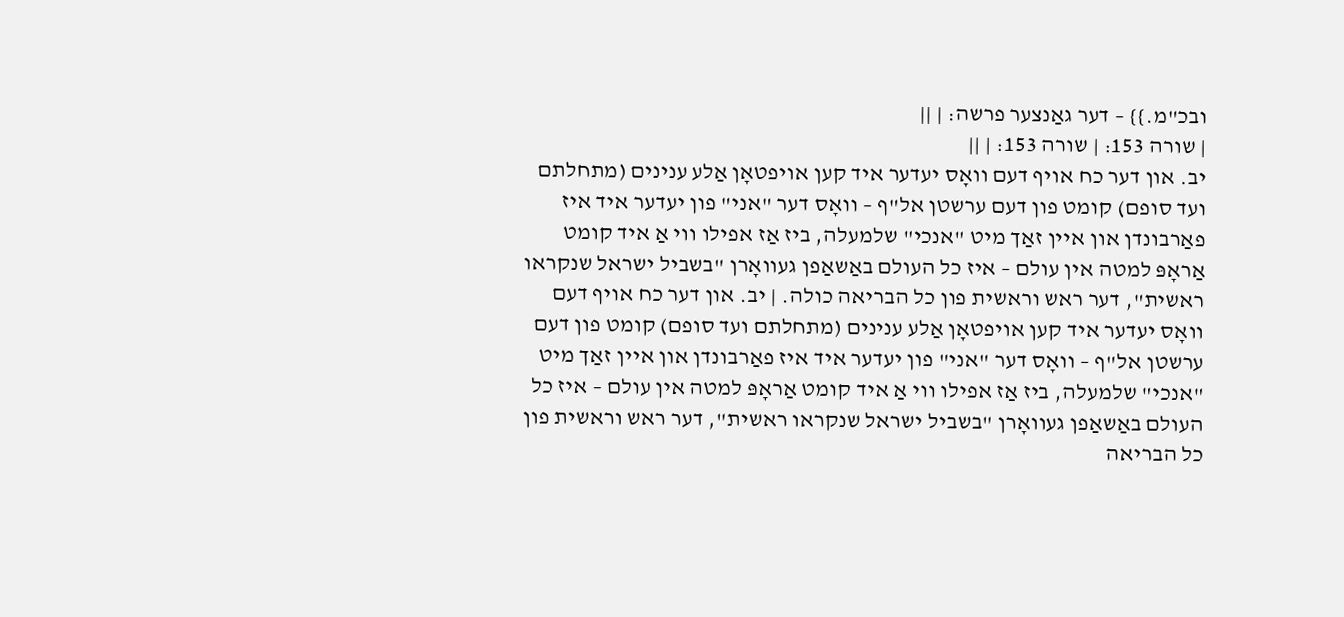ובכ"מ.}} – דער גאַנצער פרשה: | ||
| שורה 153: | שורה 153: | ||
יב. און דער כח אויף דעם וואָס יעדער איד קען אויפטאָן אַלע ענינים (מתחלתם ועד סופם) קומט פון דעם ערשטן אל"ף – וואָס דער "אני" פון יעדער איד איז פאַרבונדן און איין זאַך מיט "אנכי" שלמעלה, ביז אַז אפילו ווי אַ איד קומט אַראָפּ למטה אין עולם – איז כל העולם באַשאַפן געוואָרן "בשביל ישראל שנקראו ראשית", דער ראש וראשית פון כל הבריאה כולה. | יב. און דער כח אויף דעם וואָס יעדער איד קען אויפטאָן אַלע ענינים (מתחלתם ועד סופם) קומט פון דעם ערשטן אל"ף – וואָס דער "אני" פון יעדער איד איז פאַרבונדן און איין זאַך מיט "אנכי" שלמעלה, ביז אַז אפילו ווי אַ איד קומט אַראָפּ למטה אין עולם – איז כל העולם באַשאַפן געוואָרן "בשביל ישראל שנקראו ראשית", דער ראש וראשית פון כל הבריאה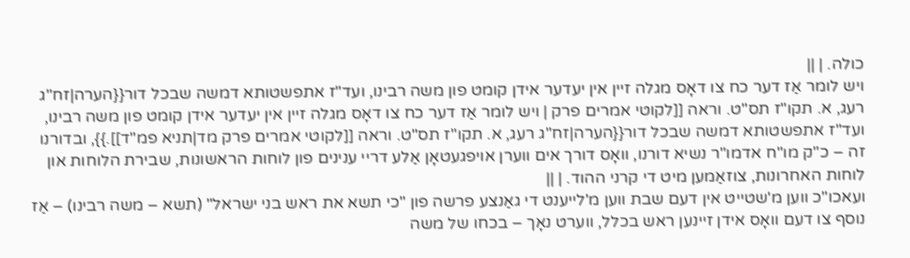כולה. | ||
ויש לומר אַז דער כח צו דאָס מגלה זיין אין יעדער אידן קומט פון משה רבינו, ועד"ז אתפשטותא דמשה שבכל דור{{הערה|זח"ג רעג, א. תקו"ז תס"ט. וראה [[לקוטי אמרים פרק | ויש לומר אַז דער כח צו דאָס מגלה זיין אין יעדער אידן קומט פון משה רבינו, ועד"ז אתפשטותא דמשה שבכל דור{{הערה|זח"ג רעג, א. תקו"ז תס"ט. וראה [[לקוטי אמרים פרק מד|תניא פמ"ד]].}}, ובדורנו זה – כ"ק מו"ח אדמו"ר נשיא דורנו, וואָס דורך אים ווערן אויפגעטאָן אַלע דריי ענינים פון לוחות הראשונות, שבירת הלוחות און לוחות האחרונות, צוזאַמען מיט די קרני ההוד. | ||
ועאכו"כ ווען מ'שטייט אין דעם שבת ווען מ'לייענט די גאַנצע פרשה פון "כי תשא את ראש בני ישראל" (תשא – משה רבינו) – אַז נוסף צו דעם וואָס אידן זיינען ראש בכלל, ווערט נאָך – בכחו של משה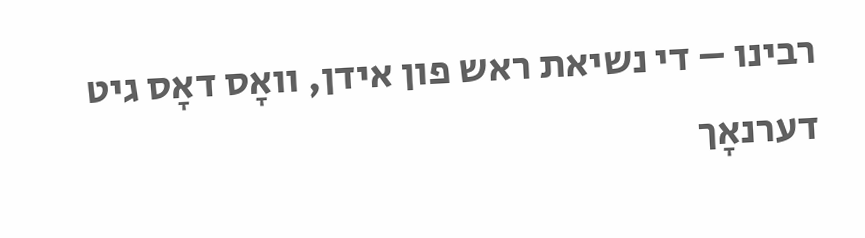רבינו – די נשיאת ראש פון אידן, וואָס דאָס גיט דערנאָך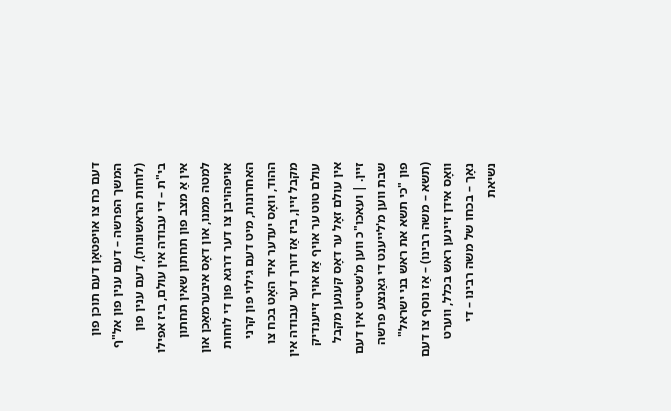דעם כח צו אויפטאָן דעם תוכן פון המשך הפרשה – דעם ענין פון אל"ף (לוחות הראשונות), דעם ענין פון בי"ת – די עבודה אין עולם, ביז אפילו אין אַ מצב פון תחתון שאין תחתון למטה ממנו, און דאָס איבערמאַכן און אויפהויבן צו דער דרגא פון די לוחות האחרונות, מיט דעם גילוי פון קרני ההוד, וואָס יעדער איד האָט בכח צו מקבל זיין, ביז אַז דורך דער עבודה אין עולם טוט ער אויף אַז אויך זייענדיק אין עולם זאָל ער דאָס קענען מקבל זיין. | ועאכו"כ ווען מ'שטייט אין דעם שבת ווען מ'לייענט די גאַנצע פרשה פון "כי תשא את ראש בני ישראל" (תשא – משה רבינו) – אַז נוסף צו דעם וואָס אידן זיינען ראש בכלל, ווערט נאָך – בכחו של משה רבינו – די נשיאת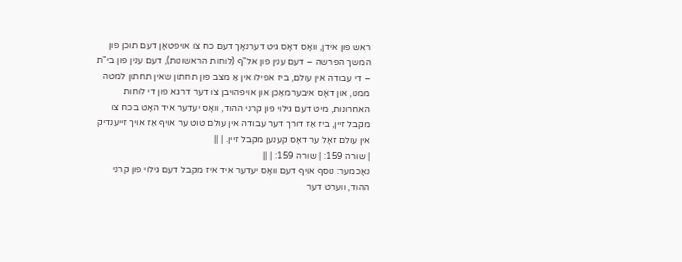ראש פון אידן, וואָס דאָס גיט דערנאָך דעם כח צו אויפטאָן דעם תוכן פון המשך הפרשה – דעם ענין פון אל"ף (לוחות הראשונות), דעם ענין פון בי"ת – די עבודה אין עולם, ביז אפילו אין אַ מצב פון תחתון שאין תחתון למטה ממנו, און דאָס איבערמאַכן און אויפהויבן צו דער דרגא פון די לוחות האחרונות, מיט דעם גילוי פון קרני ההוד, וואָס יעדער איד האָט בכח צו מקבל זיין, ביז אַז דורך דער עבודה אין עולם טוט ער אויף אַז אויך זייענדיק אין עולם זאָל ער דאָס קענען מקבל זיין. | ||
| שורה 159: | שורה 159: | ||
נאָכמער: נוסף אויף דעם וואָס יעדער איד איז מקבל דעם גילוי פון קרני ההוד, ווערט דער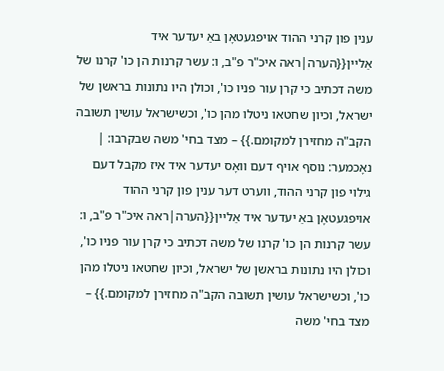ענין פון קרני ההוד אויפגעטאָן באַ יעדער איד אַליין{{הערה|ראה איכ"ר פ"ב, ו: עשר קרנות הן כו' קרנו של משה דכתיב כי קרן עור פניו כו', וכולן היו נתונות בראשן של ישראל, וכיון שחטאו ניטלו מהן כו', וכשישראל עושין תשובה הקב"ה מחזירן למקומם.}} – מצד בחי' משה שבקרבו: | נאָכמער: נוסף אויף דעם וואָס יעדער איד איז מקבל דעם גילוי פון קרני ההוד, ווערט דער ענין פון קרני ההוד אויפגעטאָן באַ יעדער איד אַליין{{הערה|ראה איכ"ר פ"ב, ו: עשר קרנות הן כו' קרנו של משה דכתיב כי קרן עור פניו כו', וכולן היו נתונות בראשן של ישראל, וכיון שחטאו ניטלו מהן כו', וכשישראל עושין תשובה הקב"ה מחזירן למקומם.}} – מצד בחי' משה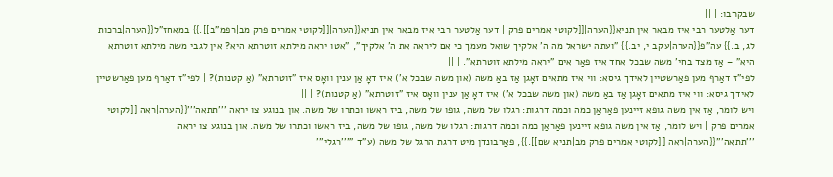שבקרבו: | ||
דער אַלטער רבי איז מבאר אין תניא{{הערה|[[לקוטי אמרים פרק | דער אַלטער רבי איז מבאר אין תניא{{הערה|[[לקוטי אמרים פרק מב|רפמ"ב]].}} במאחז"ל{{הערה|ברכות לג, ב.}} עה"פ{{הערה|עקב י, יב.}} "ועתה ישראל מה ה' אלקיך שואל מעמך כי אם ליראה את ה' אלקיך", "אטו יראה מילתא זוטרתא היא? אין לגבי משה מילתא זוטרתא היא" – אַז מצד בחי' משה שבכל אחד איז פאַר אים "יראה מילתא זוטרתא". | ||
לפי"ז דאַרף מען פאַרשטיין לאידך גיסא: ווי איז מתאים זאָגן אַז באַ משה (און משה שבכל א') איז דאָ אַן ענין וואָס איז "זוטרתא" (אַ קטנות)? | לפי"ז דאַרף מען פאַרשטיין לאידך גיסא: ווי איז מתאים זאָגן אַז באַ משה (און משה שבכל א') איז דאָ אַן ענין וואָס איז "זוטרתא" (אַ קטנות)? | ||
ויש לומר, אַז אין משה גופא זיינען פאַראַן כמה וכמה דרגות: רגלו של משה, גופו של משה, ביז ראשו וכתרו של משה. און בנוגע צו יראה '''תתאה'''{{הערה|ראה [[לקוטי אמרים פרק | ויש לומר, אַז אין משה גופא זיינען פאַראַן כמה וכמה דרגות: רגלו של משה, גופו של משה, ביז ראשו וכתרו של משה. און בנוגע צו יראה '''תתאה'''{{הערה|ראה [[לקוטי אמרים פרק מב|תניא שם]].}}, פאַרבונדן מיט דרגת הרגל של משה (ע"ד "'''רגלי'''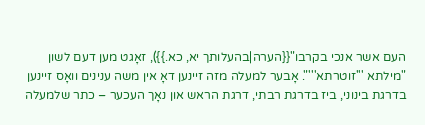העם אשר אנכי בקרבו"{{הערה|בהעלותך יא, כא.}}), זאָגט מען דעם לשון "מילתא '''זוטרתא'''". אָבער למעלה מזה זיינען דאָ אין משה ענינים וואָס זיינען בדרגת בינוני, ביז בדרגת רבתי, דרגת הראש און נאָך העכער – כתר שלמעלה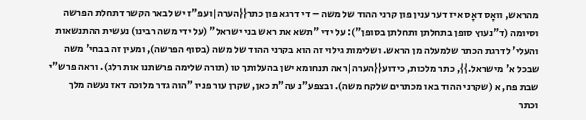מהראש, וואָס דאָס איז דער ענין פון קרני ההוד של משה – די דרגא פון כתר{{הערה|ועפ"ז יש לבאר הקשר דתחלת הפרשה וסיומה (ד"נעוץ סופן בתחלתן ותחלתן בסופן"): על ידי "תשא את ראש בני ישראל" (על ידי משה רבינו) נעשית ההתנשאות והעלי' לדרגת הכתר שלמעלה מן הראש. ושלימות גילוי זה הוא בקרני ההוד של משה (בסוף הפרשה), ומעין זה בבחי' משה שבכל א' מישראל.}}, כתר מלכות, כידוע{{הערה|ראה תנחומא ישן בהעלותך טו (תורה שלימה פרשתנו אות רלג). וראה פרש"י שבת פח, א (שקרני ההוד באו מכתרים שלקח משה). ובצפע"נ עה"ת כאן, שקרן עור פניו "הוה גדר מלוכה דאז נעשה מלך וכתר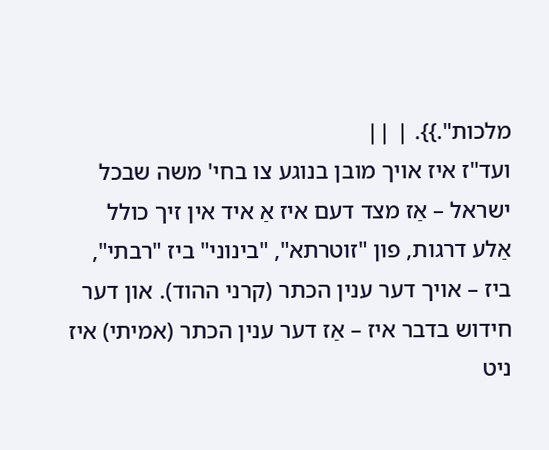מלכות".}}. | ||
ועד"ז איז אויך מובן בנוגע צו בחי' משה שבכל ישראל – אַז מצד דעם איז אַ איד אין זיך כולל אַלע דרגות, פון "זוטרתא", "בינוני" ביז "רבתי", ביז – אויך דער ענין הכתר (קרני ההוד). און דער חידוש בדבר איז – אַז דער ענין הכתר (אמיתי) איז ניט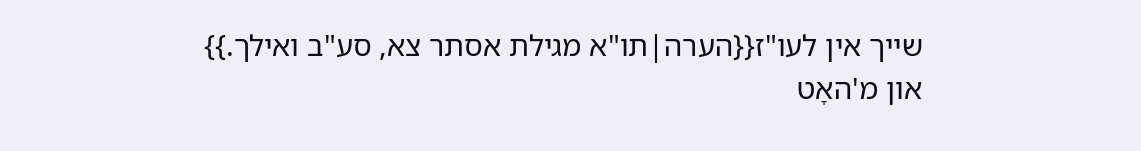שייך אין לעו"ז{{הערה|תו"א מגילת אסתר צא, סע"ב ואילך.}} און מ'האָט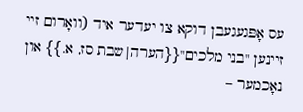עס אָפּגעגעבן דוקא צו יעדער איד (וואָרום זיי זיינען "בני מלכים"{{הערה|שבת סז, א.}} און נאָכמער –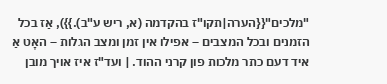"מלכים"{{הערה|תקו"ז בהקדמה (א, ריש ע"ב).}}), אַז בכל הזמנים ובכל המצבים – אפילו אין זמן ומצב הגלות – האָט אַ איד דעם כתר מלכות פון קרני ההוד. | ועד"ז איז אויך מובן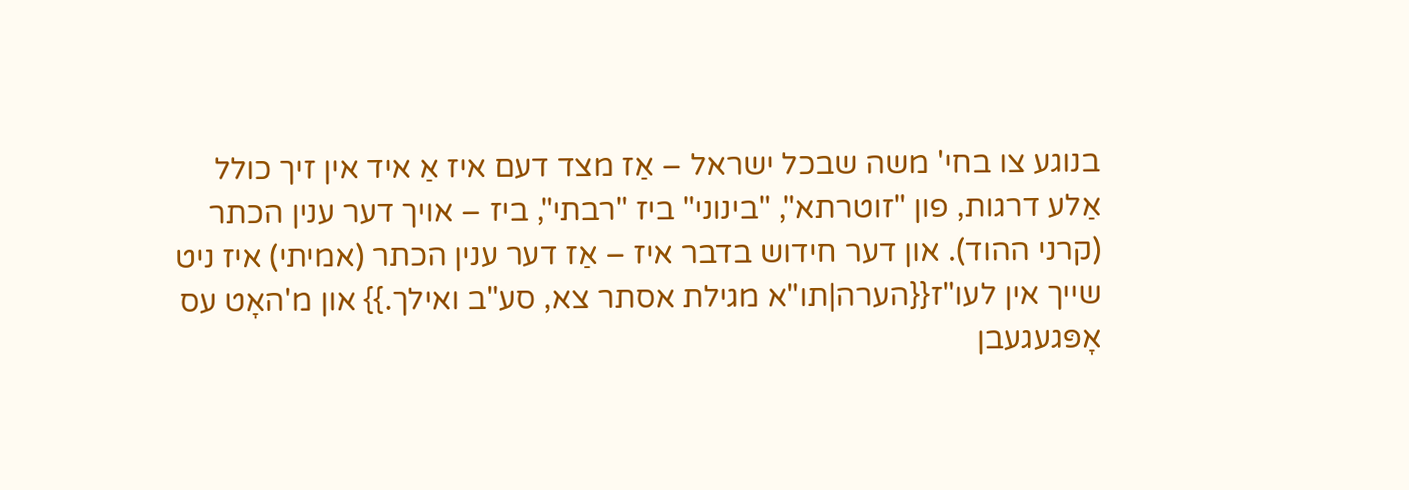בנוגע צו בחי' משה שבכל ישראל – אַז מצד דעם איז אַ איד אין זיך כולל אַלע דרגות, פון "זוטרתא", "בינוני" ביז "רבתי", ביז – אויך דער ענין הכתר (קרני ההוד). און דער חידוש בדבר איז – אַז דער ענין הכתר (אמיתי) איז ניט שייך אין לעו"ז{{הערה|תו"א מגילת אסתר צא, סע"ב ואילך.}} און מ'האָט עס אָפּגעגעבן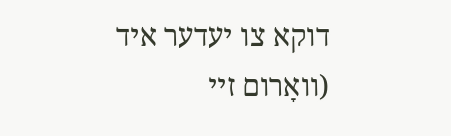דוקא צו יעדער איד (וואָרום זיי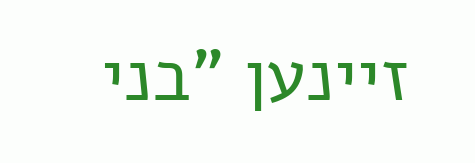זיינען "בני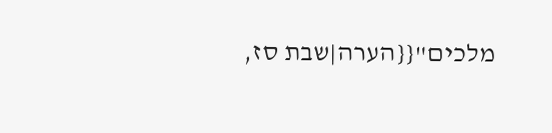מלכים"{{הערה|שבת סז,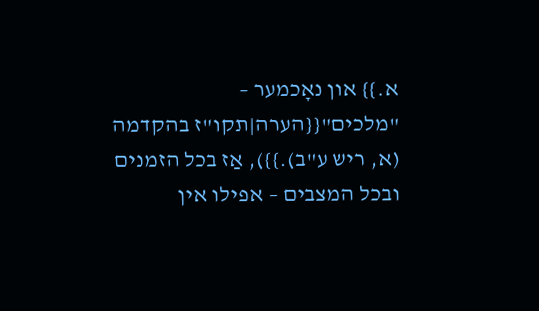א.}} און נאָכמער – "מלכים"{{הערה|תקו"ז בהקדמה (א, ריש ע"ב).}}), אַז בכל הזמנים ובכל המצבים – אפילו אין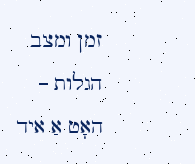זמן ומצב הגלות – האָט אַ איד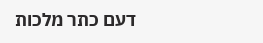דעם כתר מלכות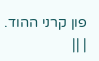פון קרני ההוד. | ||